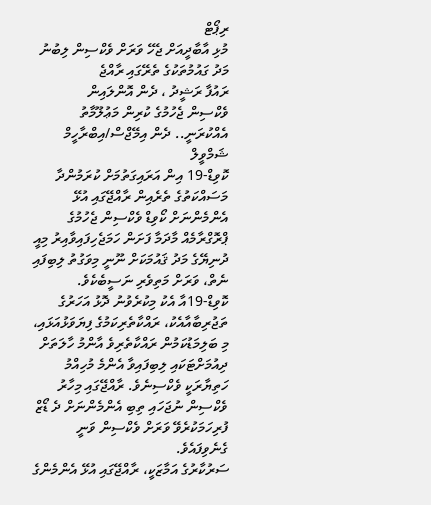ރިޕޯޓް
މުޅި އާބާދީއަށް ޖެހޭ ވަރަށް ވެކްސިން ލިބުނު މަދު ގައުމުތަކުގެ ތެރޭގައި ރާއްޖެ
ރައުފާ ރަޝީދު ، ދެން އޮންލައިން
ވެކްސިން ޖެހުމުގެ ކުރިން މަޢުލޫމާތު އެއްކުރަނީ.. ދެން އިމޭޖްސް/އިބްރާހީމް ޝަމްވީލް
ކޮވިޑް-19 އިން އަރައިގަތުމަށް ކުރަމުންދާ މަސައްކަތުގެ ތެރެއިން ރާއްޖޭގައި އުޅޭ އެންމެންނަށް ކޯވިޑް ވެކްސިން ޖެހުމުގެ ޕްރޮގްރާމެއް މާދަމާ ފަށަން ހަމަޖެހިފައިވާއިރު މިއީ ދުނިޔޭގެ މަދު ޤައުމަކަށް ނޫނީ މިވަގުތު ލިބިފައި ނެތް، ވަރަށް މަތިވެރި ނަސީބެކެވެ.
ކޮވިޑް-19އާ އެކު މިކުރެވުނު ދޮޅު އަހަރުގެ ތަޖުރިބާއާއެކު، ރައްކާތެރިކަމުގެ ފިޔަވަޅުއަޅައި، މި ބަލިމަޑުކަމުން ރައްކާތެރިވެ އާންމު ހާލަތަށް ދިއުމަށްޓަކައި ލިބިފައިވާ އެންމެ މުހިއްމު ހަތިޔާރަކީ ވެކްސިނެވެ. ރާއްޖޭގައި މިހާރު ވެކްސިން ނުޖަހައި ތިބި އެންމެންނަށް ދެ ޑޯޒް ފުރިހަމަކުރެވޭ ވަރަށް ވެކްސިން ވަނީ ގެނެވިފައެވެ.
ސަރުކާރުގެ އަމާޒަކީ، ރާއްޖޭގައި އުޅޭ އެންމެންގެ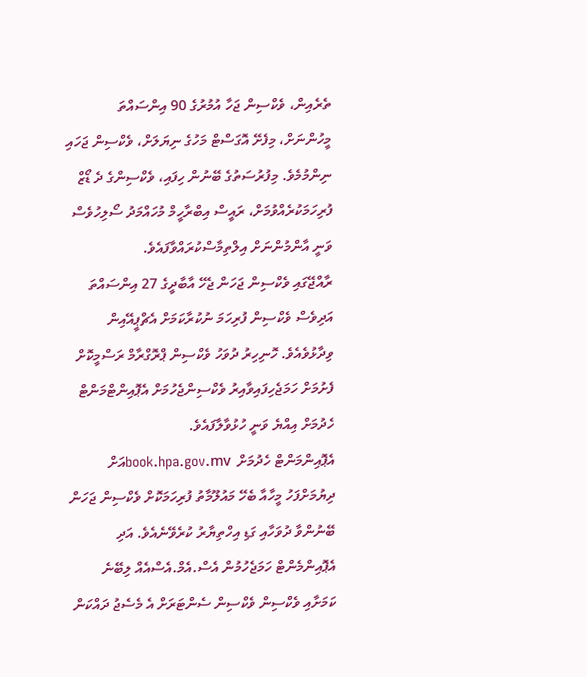ތެރެއިން، ވެކްސިން ޖަހާ އުމުރުގެ 90 އިންސައްތަ މީހުންނަށް، މިފެށޭ އޮގަސްޓް މަހުގެ ނިޔަލަށް، ވެކްސިން ޖަހައި ނިންމުމެވެ. މިފުރުސަތުގެ ބޭނުން ހިފައި، ވެކްސިންގެ ދެ ޑޯޒް ފުރިހަމަކުރެއްވުމަށް، ރައީސް އިބްރާހީމް މުހައްމަދު ސޯލިހުވެސް ވަނީ އާންމުންނަށް އިލްތިމާސްކުރައްވާފައެވެ.
ރާއްޖޭގައި ވެކްސިން ޖަހަން ޖެހޭ އާބާދީގެ 27 އިންސައްތަ އަދިވެސް ވެކްސިން ފުރިހަމަ ނުކުރާކަމަށް އެޗްޕީއޭއިން ވިދާޅުވެއެވެ. ހޮނިހިރު ދުވަހު ވެކްސިން ޕްރޮގްރާމް ރަސްމީކޮށް ފެށުމަށް ހަމަޖެހިފައިވާއިރު ވެކްސިންޖެހުމަށް އެޕޮއިންޓްމަންޓް ހެދުމަށް އިއްޔެ ވަނީ ހުޅުވާލާފައެވެ.
އެޕޮއިންމަންޓް ހެދުމަށް  book.hpa.gov.mvއަށް ދިޔުމަށްފަހު މީހާއާ ބެހޭ މައުލޫމާތު ފުރިހަމަކޮށް ވެކްސިން ޖަހަން ބޭނުންވާ ދުވަހާއި ގަޑި އިހްތިޔާރު ކުރެވޭނެއެވެ. އަދި އެޕޮއިންމެންޓް ހަމަޖެހުމުން އެސް.އެމް.އެސްއެއް ލިބޭނެ ކަމަށާއި ވެކްސިން ވެކްސިން ސެންޓަރަށް އެ މެސެޖު ދައްކަން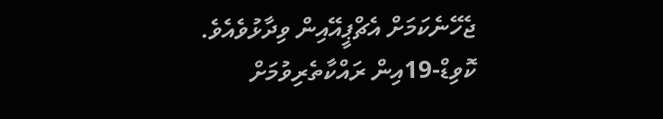ޖެހޭނެކަމަށް އެޗްޕީއޭއިން ވިދާޅުވެއެވެ.
ކޮވިޑް-19އިން ރައްކާތެރިވުމަށް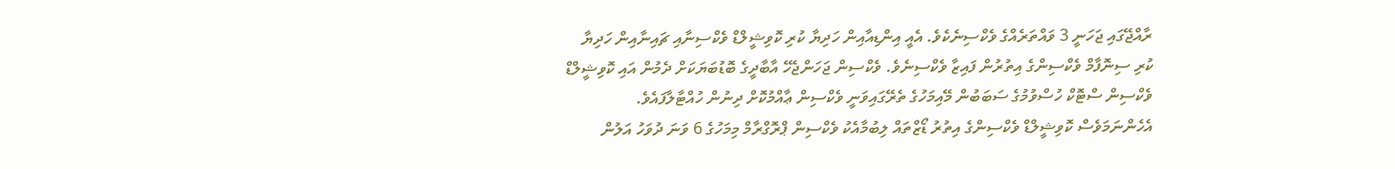ރާއްޖޭގައި ޖަހަނީ 3 ވައްތަރެއްގެ ވެކްސިނެކެވެ. އެއީ އިންޑިއާއިން ހަދިޔާ ކުރި ކޮވިޝީލްޑް ވެކްސިނާއި ޗައިނާއިން ހަދިޔާ ކުރި ސިނޮފާމް ވެކްސިންގެ އިތުރުން ފައިޒާ ވެކްސިނެވެ. ވެކްސިން ޖަހަންޖެހޭ އާބާދީގެ ބޮޑުބަޔަކަށް ދެމުން އައި ކޮވިޝީލްޑް ވެކްސިން ސްޓޮކް ހުސްވުމުގެ ސަބަބުން މޭއިމަހުގެ ތެރޭގައިވަނީ ވެކްސިން ޢާއްމުކޮށް ދިނުން ހުއްޓާލާފައެވެ. އެހެންނަމަވެސް ކޮވިޝީލްޑް ވެކްސިންގެ އިތުރު ޑޯޒްތައް ލިބުމާއެކު ވެކްސިން ޕްރޮގްރާމް މިމަހުގެ 6 ވަނަ ދުވަހު އަލުން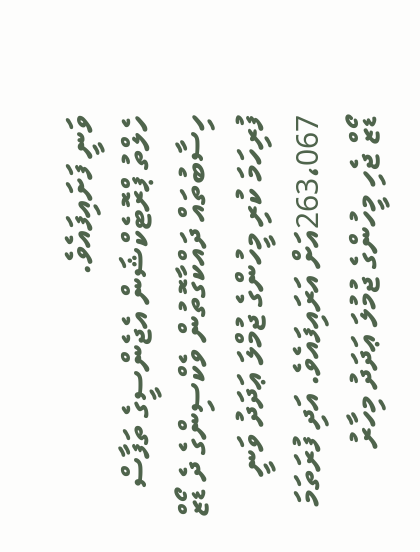ވަނީ ފަށައިފައެވެ.
ހެލްތު ޕްރޮޓެކްޝަން އެޖެންސީގެ ތަފާސް ހިސާބުތައް ދައްކާގޮތުން ވެކްސިންގެ ދެ ޑޯޒް ފުރިހަމަ ކުރި މީހުންގެ ޖުމްލަ ޢަދަދު ވަނީ 263،067އަށް އަރައިފައެވެ. އަދި ފުރަތަމަ ޑޯޒް ޖެހި މީހުންގެ ޖުމުލަ ޢަދަދު މިހާރު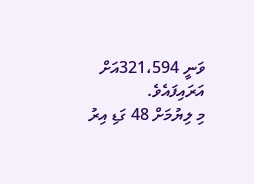ވަނީ 321،594އަށް އަރައިފައެވެ.
މި ލިޔުމަށް 48 ގަޑި އިރު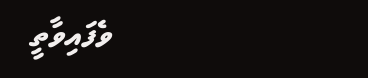ވެފައިވާތީ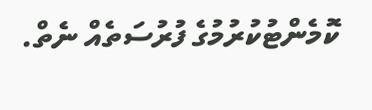ކޮމެންޓުކުރުމުގެ ފުރުސަތެއް ނެތް.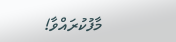މާފުކުރައްވާ!